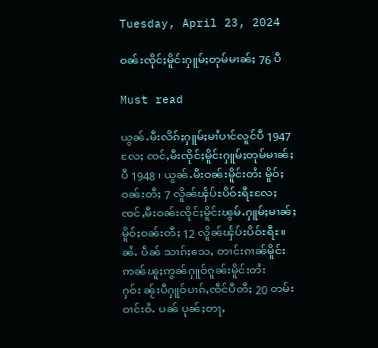Tuesday, April 23, 2024

ဝၼ်းၸိုင်ႈမိူင်းႁူမ်ႈတုမ်မၢၼ်ႈ 76 ပီ

Must read

ယွၼ်ႉမီးလိၵ်ႈႁူမ်ႈမၢႆပၢင်လူင်ပီ 1947 လႄႈ ၸင်ႇမီးၸိုင်ႈမိူင်းႁူမ်ႈတုမ်မၢၼ်ႈ ပီ 1948 ၊ ယွၼ်ႉမီးဝၼ်းမိူင်းတႆး မိူဝ်ႈ ဝၼ်းတီႈ 7 လိူၼ်ၾႅပ်ႊပိဝ်ႊရီႊလႄႈ ၸင်ႇမီးဝၼ်းၸိုင်ႈမိူင်းၽွမ်ႉႁူမ်ႈမၢၼ်ႈ မိူဝ်ႈဝၼ်းတီႈ 12 လိူၼ်ၾႅပ်ႊပိဝ်ႊရီႊ။ ၼႆႉ ပဵၼ် သၢၵ်ႈသေႇ တၢင်းၵၢၼ်မိူင်း ဢၼ်ၽူႈဢွၼ်ႁူဝ်ၵူၼ်းမိူင်းတႆးႁဝ်း ၼႂ်းပီႁူဝ်ပၢၵ်ႇၸဵင်ပီတီႈ 20 တမ်းဝၢင်းဝႆႉ ပၼ် ပုၼ်ႈတႃႇ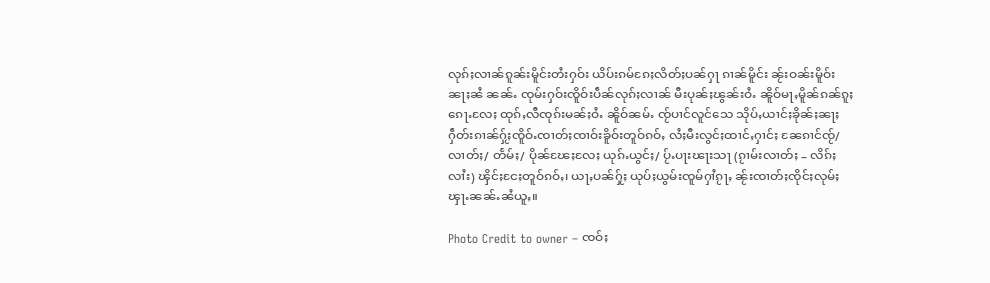လုၵ်ႈလၢၼ်ၵူၼ်းမိူင်းတႆးႁဝ်း ယိပ်းၵမ်ၵႄႈလိတ်ႈပၼ်ႁႃ ၵၢၼ်မိူင်း ၼႂ်းဝၼ်းမိူဝ်းၼႃႈၼႆ ၼၼ်ႉ ၸုမ်းႁဝ်းၸိူဝ်းပဵၼ်လုၵ်ႈလၢၼ် မီးပုၼ်ႈၽွၼ်းဝႆႉ ၼိူဝ်မႃႇမိူၼ်ၵၼ်ၵူႈၵေႃႉလႄႈ ထုၵ်ႇလီၸုၵ်းမၼ်ႈဝႆႉ ၼိူဝ်ၼမ်ႉ ၸႂ်ပၢင်လူင်သေ သိုပ်ႇယၢင်ႈၶိုၼ်ႈၼႃႈ ႁဵတ်းၵၢၼ်ႁႂ်ႈၸိူဝ်ႉၸၢတ်ႈၸၢဝ်းၶိူဝ်းတူဝ်ၵဝ်ႇ လႆႈမီးလွင်ႈထၢင်ႇႁၢင်ႈ ၼႄၵၢင်ၸႂ်/ လၢတ်ႈ/ တႅမ်ႈ/ ပိုၼ်ၽႄႈလႄႈ ယုၵ်ႉယွင်ႈ/ ပႂ်ႉပႃးၽႃးသႃ (ၵႂၢမ်းလၢတ်ႈ – လိၵ်ႈလၢႆး) ၾိင်ႈငႄႈတူဝ်ၵဝ်ႇ၊ ယႃႇပၼ်ႁႂ်ႈ ယုပ်ႈယွမ်းၸူမ်ႁၢႆၵႂႃႇ ၼႂ်းၸၢတ်ႈၸိုင်ႈလုမ်ႈၾႃႉၼၼ်ႉၼႆယူႇ။

Photo Credit to owner – ၸဝ်ႈ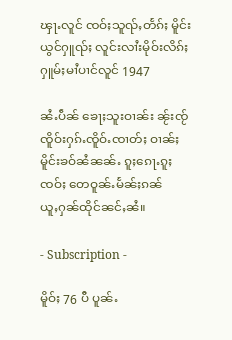ၾႃႉလူင် ၸဝ်ႈသူၺ်ႇတႅၵ်ႈ မိူင်းယွင်ႁူၺ်ႈ လူင်းလၢႆးမိုဝ်းလိၵ်ႈႁူမ်ႈမၢႆပၢင်လူင် 1947

ၼႆႉပဵၼ် ၶေႃႈသူးဝၢၼ်း ၼႂ်းၸႂ်ၸိူဝ်းႁၵ်ႉၸိူဝ်ႉၸၢတ်ႈ ဝၢၼ်ႈမိူင်းၶဝ်ၼႆၼၼ်ႉ ၵူႈၵေႃႉၵူႈၸဝ်ႈ တေဝူၼ်ႉမႅၼ်ႈၵၼ်            ယူႇႁၼ်ထိုင်ၼင်ႇၼႆ။

- Subscription -

မိူဝ်ႈ 76 ပီ ပူၼ်ႉ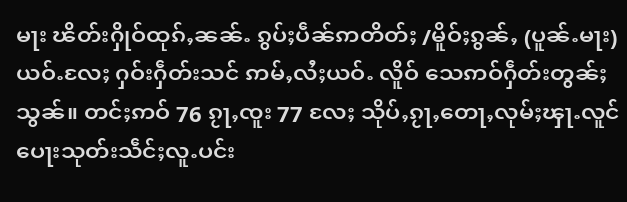မႃး ၽိတ်းႁိုဝ်ထုၵ်ႇၼၼ်ႉ ၵွပ်ႈပဵၼ်ဢတိတ်ႈ /မိူဝ်ႈၵွၼ်ႇ (ပူၼ်ႉမႃး) ယဝ်ႉလႄႈ ႁဝ်းႁဵတ်းသင် ဢမ်ႇလႆႈယဝ်ႉ လိူဝ် သေဢဝ်ႁဵတ်းတွၼ်ႈသွၼ်။ တင်ႈဢဝ် 76 ၵႂႃႇၸူး 77 လႄႈ သိုပ်ႇၵႂႃႇတေႃႇလုမ်ႈၾႃႉလူင် ပေႃးသုတ်းသဵင်ႈလူႉပင်း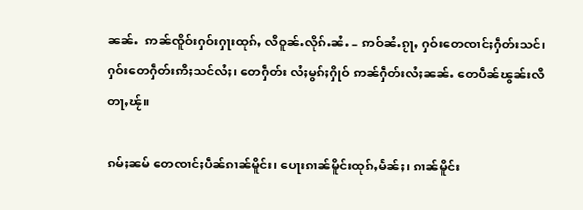ၼၼ်ႉ  ဢၼ်ၸိူဝ်းႁဝ်းႁႃးထုၵ်ႇ လီဝူၼ်ႉလိုၵ်ႉၼႆႉ – ဢဝ်ၼႆႉၵႂႃႇ ႁဝ်းတေၸၢင်ႈႁဵတ်းသင်၊ ႁဝ်းတေႁဵတ်းဢီႈသင်လႆႈ၊ တေႁဵတ်း လႆႈမွၵ်ႈႁိုဝ် ဢၼ်ႁဵတ်းလႆႈၼၼ်ႉ တေပဵၼ်ၽွၼ်းလီတႃႇၽႂ်။

ၵမ်ႈၼမ် တေၸၢင်ႈပဵၼ်ၵၢၼ်မိူင်း၊ ပေႃးၵၢၼ်မိူင်းထုၵ်ႇမႅၼ်ႈ၊ ၵၢၼ်မိူင်း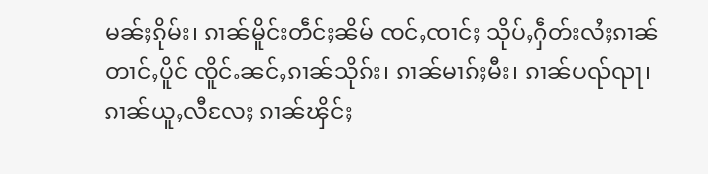မၼ်ႈၵိုမ်း၊ ၵၢၼ်မိူင်းတဵင်ႈၼိမ် ၸင်ႇၸၢင်ႈ သိုပ်ႇႁဵတ်းလႆႈၵၢၼ်တၢင်ႇပိူင် ၸိူင်ႉၼင်ႇၵၢၼ်သိုၵ်း၊ ၵၢၼ်မၢၵ်ႈမီး၊ ၵၢၼ်ပၺ်ၺႃ၊ ၵၢၼ်ယူႇလီလႄႈ ၵၢၼ်ၾိင်ႈ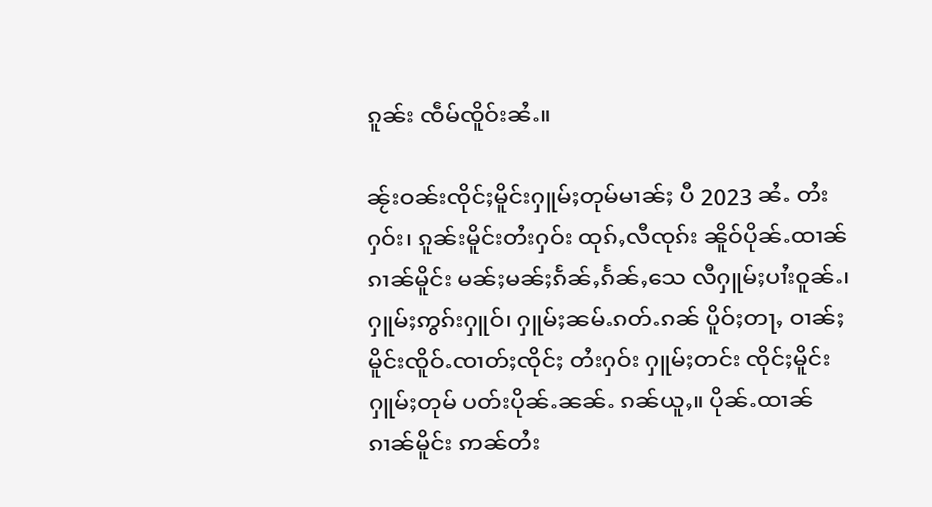ၵူၼ်း ၸဵမ်ၸိူဝ်းၼႆႉ။

ၼႂ်းဝၼ်းၸိုင်ႈမိူင်းႁူမ်ႈတုမ်မၢၼ်ႈ ပီ 2023 ၼႆႉ တႆးႁဝ်း၊ ၵူၼ်းမိူင်းတႆးႁဝ်း ထုၵ်ႇလီၸုၵ်း ၼိူဝ်ပိုၼ်ႉထၢၼ်ၵၢၼ်မိူင်း မၼ်ႈမၼ်ႈၵႅၼ်ႇၵႅၼ်ႇသေ လီႁူမ်ႈပၢႆးဝူၼ်ႉ၊ ႁူမ်ႈဢွၵ်းႁူဝ်၊ ႁူမ်ႈၼမ်ႉၵတ်ႉၵၼ် ပိူဝ်ႈတႃႇ ဝၢၼ်ႈမိူင်းၸိူဝ်ႉၸၢတ်ႈၸိုင်ႈ တႆးႁဝ်း ႁူမ်ႈတင်း ၸိုင်ႈမိူင်းႁူမ်ႈတုမ် ပတ်းပိုၼ်ႉၼၼ်ႉ ၵၼ်ယူႇ။ ပိုၼ်ႉထၢၼ်ၵၢၼ်မိူင်း ဢၼ်တႆး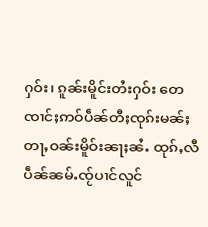ႁဝ်း၊ ၵူၼ်းမိူင်းတႆးႁဝ်း တေၸၢင်ႈဢဝ်ပဵၼ်တီႈၸုၵ်းမၼ်ႈ တႃႇဝၼ်းမိူဝ်းၼႃႈၼႆႉ ထုၵ်ႇလီပဵၼ်ၼမ်ႉၸႂ်ပၢင်လူင်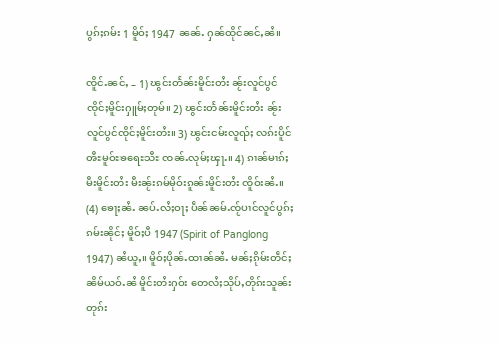ပွၵ်ႈၵမ်း 1 မိူဝ်ႈ 1947 ၼၼ်ႉ ႁၼ်ထိုင်ၼင်ႇၼႆ။

ၸိူင်ႉၼင်ႇ – 1) ၽွင်းတႅၼ်းမိူင်းတႆး ၼႂ်းလူင်ပွင်ၸိုင်ႈမိူင်းႁူမ်ႈတုမ်။ 2) ၽွင်းတႅၼ်းမိူင်းတႆး ၼႂ်းလူင်ပွင်ၸိုင်ႈမိူင်းတႆး။ 3) ၽွင်းငမ်းလူၺ်ႈ လၵ်းပိူင်ၻီႊမူဝ်ႊၶရေႊသီႊ ၸၼ်ႉလုမ်ႈၾႃႉ။ 4) ၵၢၼ်မၢၵ်ႈမီးမိူင်းတႆး မီးၼႂ်းၵမ်မိုဝ်းၵူၼ်းမိူင်းတႆး ၸိူဝ်းၼႆႉ။ (4) ၶေႃႈၼႆႉ ၼပ်ႉလႆႈဝႃႈ ပဵၼ်ၼမ်ႉၸႂ်ပၢင်လူင်ပွၵ်ႈၵမ်းၼိုင်ႈ မိူဝ်ႈပီ 1947 (Spirit of Panglong 1947) ၼႆယူႇ။ မိူဝ်ႈပိုၼ်ႉထၢၼ်ၼႆႉ မၼ်ႈၵိုမ်းတဵင်ႈၼိမ်ယဝ်ႉၼႆ မိူင်းတႆးႁဝ်း တေလႆႈသိုပ်ႇတိုၵ်းသူၼ်း တုၵ်း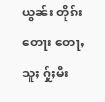ယွၼ်း တိုၵ်းတေႃး တေႃႇသူႈ ႁႂ်ႈမီး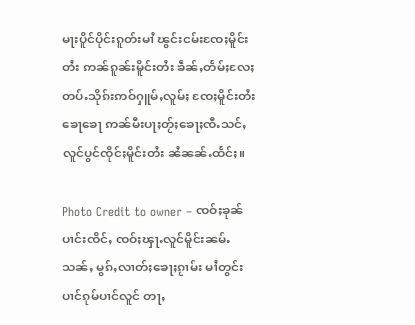မႃးပိူင်ပိုင်းၵူတ်းမၢႆ ၽွင်းငမ်းၸႄႈမိူင်းတႆး ဢၼ်ၵူၼ်းမိူင်းတႆး ၶဵၼ်ႇတႅမ်ႈလႄႈ တပ်ႉသိုၵ်းဢဝ်ႁူမ်ႇလူမ်ႈ ၸႄႈမိူင်းတႆးၶေႃၶေႃ ဢၼ်မီးပႃႈတႂ်ႈၶေႃႈၸီႉသင်ႇ လူင်ပွင်ၸိုင်ႈမိူင်းတႆး ၼႆၼၼ်ႉထႅင်ႈ။

Photo Credit to owner – ၸဝ်ႈၶုၼ်ပၢင်းၸိင်ႇ ၸဝ်ႈၾႃႉလူင်မိူင်းၼမ်ႉသၼ်ႇ မွၵ်ႇလၢတ်ႈၶေႃႈၵႂၢမ်း မၢႆတွင်း ပၢင်ၵုမ်ပၢင်လူင် တႃႇ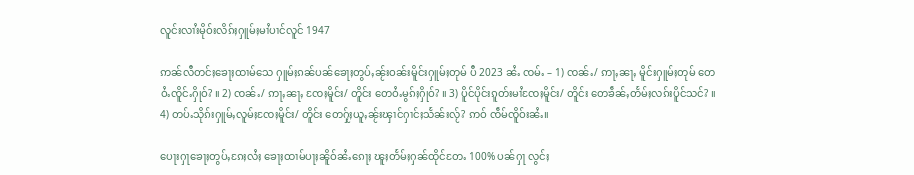လူင်းလၢႆးမိုဝ်းလိၵ်ႈႁူမ်ႈမၢႆပၢင်လူင် 1947

ဢၼ်လီတင်ႈၶေႃႈထၢမ်သေ ႁူမ်ႈၵၼ်ပၼ်ၶေႃႈတွပ်ႇၼႂ်းဝၼ်းမိူင်းႁူမ်ႈတုမ် ပီ 2023 ၼႆႉ ၸမ်ႉ – 1) ၸၼ်ႉ/ ဢႃႇၼႃႇ မိူင်းႁူမ်ႈတုမ် တေဝႆႉၸိူင်ႉႁိုဝ်? ။ 2) ၸၼ်ႉ/ ဢႃႇၼႃႇ ၸႄႈမိူင်း/ တိူင်း တေဝႆႉမွၵ်ႈႁိုဝ်? ။ 3) ပိူင်ပိုင်းၵူတ်းမၢႆၸႄႈမိူင်း/ တိူင်း တေၶဵၼ်ႇတႅမ်ႈလၵ်းပိူင်သင်? ။ 4) တပ်ႉသိုၵ်းႁူမ်ႇလူမ်ႈၸႄႈမိူင်း/ တိူင်း တေႁႂ်ႈယူႇၼႂ်းၾၢင်ႁၢင်ႈသႅၼ်းလႂ်? ဢဝ် ၸဵမ်ၸိူဝ်းၼႆႉ။

ပေႃးႁႃၶေႃႈတွပ်ႇၵႄႈလႆႈ ၶေႃႈထၢမ်ပႃႈၼိူဝ်ၼႆႉၵေႃႈ ၽူႈတႅမ်ႈႁၼ်ထိုင်တႄႉ 100% ပၼ်ႁႃ လွင်ႈ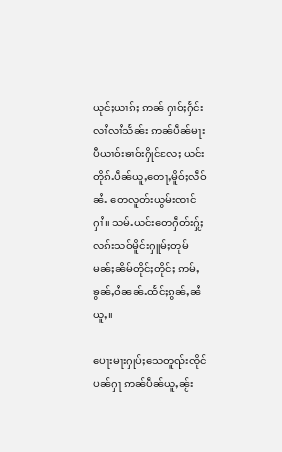ယုင်ႈယၢၵ်ႈ ဢၼ် ႁၢဝ်ႈႁႅင်း လၢႆလၢႆသႅၼ်း ဢၼ်ပဵၼ်မႃးပီယၢဝ်းၶၢဝ်းႁိုင်လႄႈ ယင်းတိုၵ်ႉပဵၼ်ယူႇတေႃႇမိူဝ်ႈလဵဝ်ၼႆႉ တေလူတ်းယွမ်းၸၢင် ႁၢႆ။ သမ်ႉယင်းတေႁဵတ်းႁႂ်ႈလၵ်းသဝ်မိူင်းႁူမ်ႈတုမ် မၼ်ႈၼိမ်တိုင်ႈတိုင်ႈ ဢမ်ႇၶွၼ်ႇဝႆၼၼ်ႉထႅင်ႈၵွၼ်ႇၼႆယူႇ။

ပေႃးမႃးႁုပ်ႈသေတူၺ်းၸိုင် ပၼ်ႁႃ ဢၼ်ပဵၼ်ယူႇၼႂ်း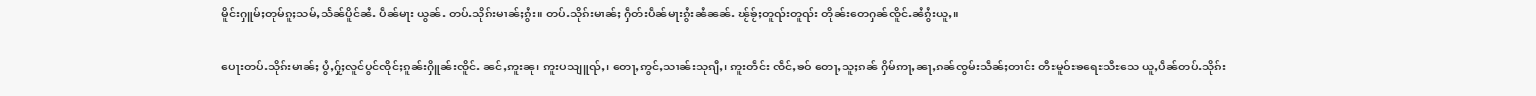မိူင်းႁူမ်ႈတုမ်ၵူႈသမ်ႇသႅၼ်ပိူင်ၼႆႉ ပဵၼ်မႃး ယွၼ်ႉ တပ်ႉသိုၵ်းမၢၼ်ႈၵွႆး။ တပ်ႉသိုၵ်းမၢၼ်ႈ ႁဵတ်းပဵၼ်မႃးၵွႆးၼႆၼၼ်ႉ ၽႂ်ၶႂ်ႈတူၺ်းတူၺ်း တိုၼ်းတေႁၼ်ၸိူင်ႉၼႆၵွႆးယူႇ။

ပေႃးတပ်ႉသိုၵ်းမၢၼ်ႈ ပွႆႇႁႂ်ႈလူင်ပွင်ၸိုင်ႈၵူၼ်းႁိူၼ်းၸိူင်ႉ ၼင်ႇဢူးၼု၊ ဢူးပသျူၺ်ႇ၊ တေႃႇဢွင်ႇသၢၼ်းသုၵျီႇ၊ ဢူးတဵင်း ၸဵင်ႇၶဝ် တေႃႇသူႈၵၼ် ႁိမ်ဢႃႇၼႃႇၵၼ်ၸွမ်းသဵၼ်ႈတၢင်း တီႊမူဝ်ႊၶရေႊသီႊသေ ယူႇပဵၼ်တပ်ႉသိုၵ်း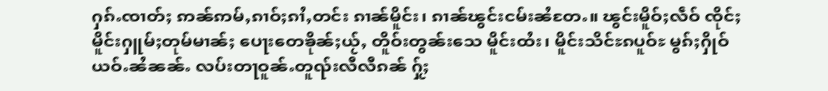ႁၵ်ႉၸၢတ်ႈ ဢၼ်ဢမ်ႇၵၢဝ်ႈၵၢႆႇတင်း ၵၢၼ်မိူင်း၊ ၵၢၼ်ၽွင်းငမ်းၼႆတႄႉ။ ၽွင်းမိူဝ်ႈလဵဝ် ၸိုင်ႈမိူင်းႁူမ်ႈတုမ်မၢၼ်ႈ ပေႃးတေၶိုၼ်ႈယႂ်ႇ တိူဝ်းတွၼ်းသေ မိူင်းထႆး၊ မိူင်းသိင်ႊၵပူဝ်ႊ မွၵ်ႈႁိုဝ်ယဝ်ႉၼႆၼၼ်ႉ လပ်းတႃဝူၼ်ႉတူၺ်းလီလီၵၼ် ႁႂ်ႈ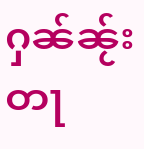ႁၼ်ၼႂ်းတႃ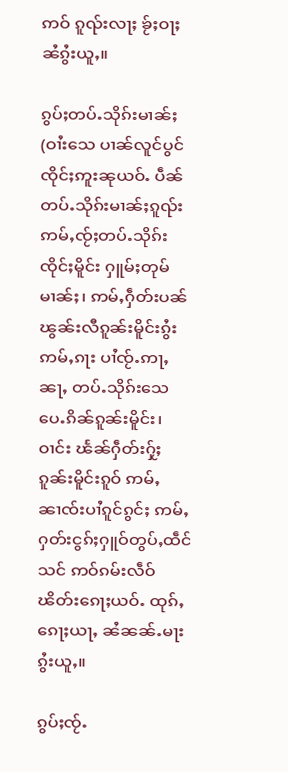ဢဝ် ၵူၺ်းလႃႈ ၶႂ်ႈဝႃႈၼႆၵွႆးယူႇ။

ၵွပ်ႈတပ်ႉသိုၵ်းမၢၼ်ႈ (ဝၢႆးသေ ပၢၼ်လူင်ပွင်ၸိုင်ႈဢူးၼုယဝ်ႉ ပဵၼ်တပ်ႉသိုၵ်းမၢၼ်ႈၵူၺ်း ဢမ်ႇၸႂ်ႈတပ်ႉသိုၵ်းၸိုင်ႈမိူင်း ႁူမ်ႈတုမ်မၢၼ်ႈ၊ ဢမ်ႇႁဵတ်းပၼ်ၽွၼ်းလီၵူၼ်းမိူင်းၵွႆးဢမ်ႇၵႃး ပၢႆၸႂ်ႉဢႃႇၼႃႇ တပ်ႉသိုၵ်းသေ ပေႉၵိၼ်ၵူၼ်းမိူင်း၊ ဝၢင်း ၽႅၼ်ႁဵတ်းႁႂ်ႈၵူၼ်းမိူင်းၵူဝ် ဢမ်ႇၼၢၸ်းပၢႆၵူင်ၵွင်ႈ ဢမ်ႇႁတ်းငွၵ်ႈႁူဝ်တွပ်ႇထဵင်သင် ဢဝ်ၵမ်းလဵဝ် ၽိတ်းၵေႃႈယဝ်ႉ ထုၵ်ႇၵေႃႈယႃႇ ၼႆၼၼ်ႉမႃးၵွႆးယူႇ။

ၵွပ်ႈၸႂ်ႉ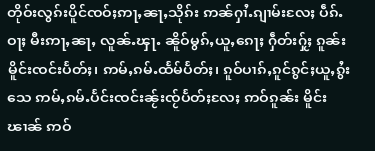တိုဝ်းလွၵ်းပိူင်ၸဝ်ႈဢႃႇၼႃႇသိုၵ်း ဢၼ်ႁၢႆႉၵျၢမ်းလႄႈ ပဵၵ်ႉဝႃႈ မီးဢႃႇၼႃႇ လူၼ်ႉၾႃႉ ၼိူဝ်မွၵ်ႇယူႇၵေႃႈ ႁဵတ်းႁႂ်ႈ ၵူၼ်းမိူင်းၸင်းပႅတ်ႈ၊ ဢမ်ႇၵမ်ႉထႅမ်ပႅတ်ႈ၊ ၵူဝ်ပၢၵ်ႇၵူင်ၵွင်ႈယူႇၵွႆးသေ ဢမ်ႇၵမ်ႉပႅင်းၸင်းၼႂ်းၸႂ်ပႅတ်ႈလႄႈ ဢဝ်ၵူၼ်း မိူင်းၽၢၼ် ဢဝ်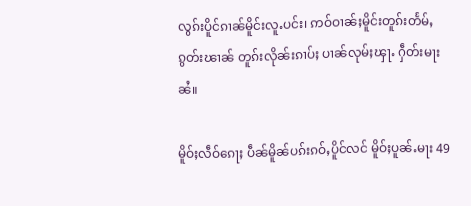လွၵ်းပိူင်ၵၢၼ်မိူင်းလူႉပင်း၊ ဢဝ်ဝၢၼ်ႈမိူင်းတူၵ်းတႅမ်ႇ ၵွတ်းၽၢၼ် တူၵ်းလိုၼ်းၵၢပ်ႈ ပၢၼ်လုမ်ႈၾႃႉ ႁဵတ်းမႃးၼႆ။

မိူဝ်ႈလဵဝ်ၵေႃႈ ပဵၼ်မိူၼ်ပၵ်းၵဝ်ႇပိူင်လင် မိူဝ်ႈပူၼ်ႉမႃး 49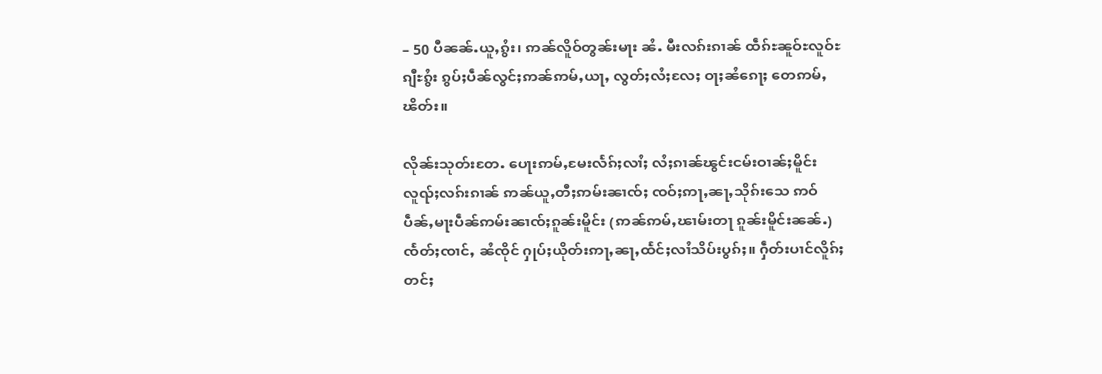– 50 ပီၼၼ်ႉယူႇၵွႆး၊ ဢၼ်လိူဝ်တွၼ်းမႃး ၼႆႉ မီးလၵ်းၵၢၼ် ထဵၵ်ႊၼူဝ်ႊလူဝ်ႊၵျီႊၵွႆး ၵွပ်ႈပဵၼ်လွင်ႈဢၼ်ဢမ်ႇယႃႇ လွတ်ႈလႆႈလႄႈ ဝႃႈၼႆၵေႃႈ တေဢမ်ႇၽိတ်း။

လိုၼ်းသုတ်းတႄႉ ပေႃးဢမ်ႇမႄးလႅၵ်ႈလၢႆႈ လႆႈၵၢၼ်ၽွင်းငမ်းဝၢၼ်ႈမိူင်းလူၺ်ႈလၵ်းၵၢၼ် ဢၼ်ယူႇတီႈဢမ်းၼၢၸ်ႈ ၸဝ်ႈဢႃႇၼႃႇသိုၵ်းသေ ဢဝ်ပဵၼ်ႇမႃးပဵၼ်ဢမ်းၼၢၸ်ႈၵူၼ်းမိူင်း (ဢၼ်ဢမ်ႇၽၢမ်းတႃ ၵူၼ်းမိူင်းၼၼ်ႉ) ၸႅတ်ႈၸၢင်ႇ ၼႆၸိုင် ႁုပ်ႈယိုတ်းဢႃႇၼႃႇထႅင်ႈလၢႆသိပ်းပွၵ်ႈ။ ႁဵတ်းပၢင်လိူၵ်ႈတင်ႈ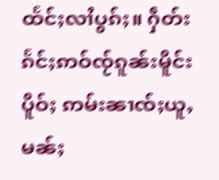ထႅင်ႈလၢႆပွၵ်ႈ။ ႁဵတ်းၵႅင်ႈဢဝ်ၸႂ်ၵူၼ်းမိူင်း ပိူဝ်ႈ ဢမ်းၼၢၸ်ႈယူႇမၼ်ႈ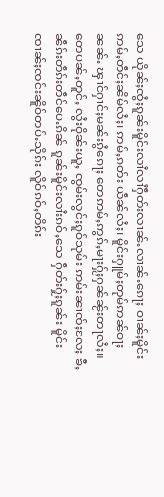သေ ယိုၼ်ႈၸွႆႈၵူၼ်းမိူင်းလၢႆလၢႆႁဵတ်းလၢၼ်ႉလၢၼ်ႉၵေႃႈ ဝၢၼ်ႈမိူင်းဢမ်ႇတဵင်ႈၼိမ်လႆႈ၊ ဢမ်ႇၵတ်း ယဵၼ်လႆႈ၊ မိူင်းႁူမ်ႈတုမ်ဢၼ်ဝႃႈၼၼ်ႉ ၾၢင်ႁၢင်ႈမၼ်းၵွႆၵေႃႈ တေဢမ်ႇဢွၵ်ႇမႃးႁႂ်ႈႁၼ်ၼႂ်းတႃလႆႈ။ တေပၼ်ႇတူင်ႇ လွႆးဝိုၼ်းယူႇ ၸွမ်းလွင်ႈၵူဝ်သုမ်း ဢမ်းၼၢၸ်ႈလႄႈ ၶီႇၼဵၵ်းတဵၵ်းတဵင်ပေႉၵိၼ် ၵူၼ်းမိူင်းလၢႆးၵဝ်ႇသေ ႁဵတ်းႁႂ်ႈၵူၼ်း မိူင်းၸၢၼ်ႈၸင်းၼိူဝ်တပ်ႉသိုၵ်း လိူဝ်ၵဝ်ႇတိၵ်း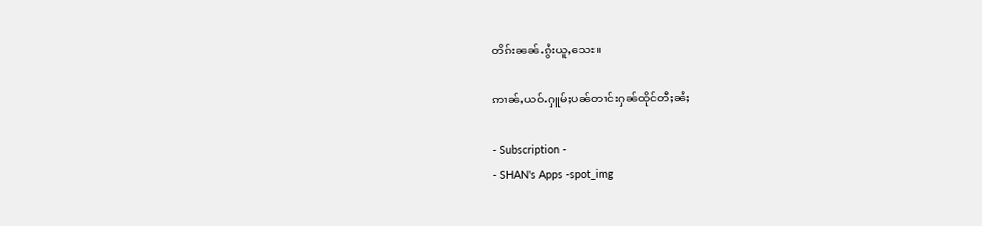တိၵ်းၼၼ်ႉၵွႆးယူႇသေႊ။

ဢၢၼ်ႇယဝ်ႉႁူမ်ႈပၼ်တၢင်းႁၼ်ထိုင်တီႈၼႆႈ

- Subscription -
- SHAN's Apps -spot_img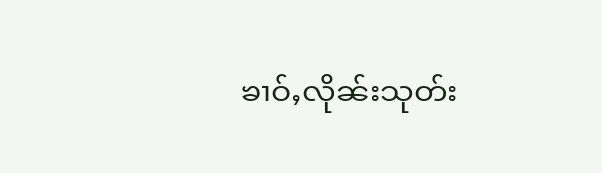ၶၢဝ်ႇလိုၼ်းသုတ်း